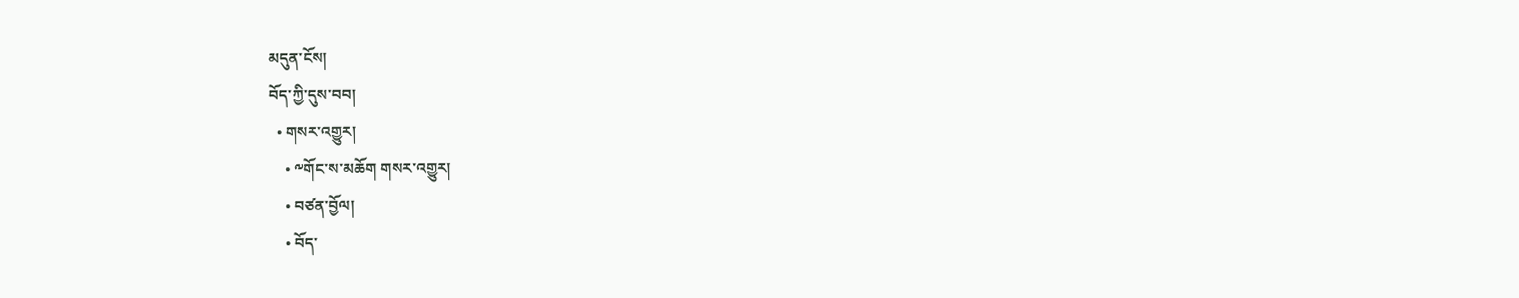མདུན་ངོས།
བོད་ཀྱི་དུས་བབ།
  • གསར་འགྱུར།
    • ༸གོང་ས་མཆོག གསར་འགྱུར།
    • བཙན་བྱོལ།
    • བོད་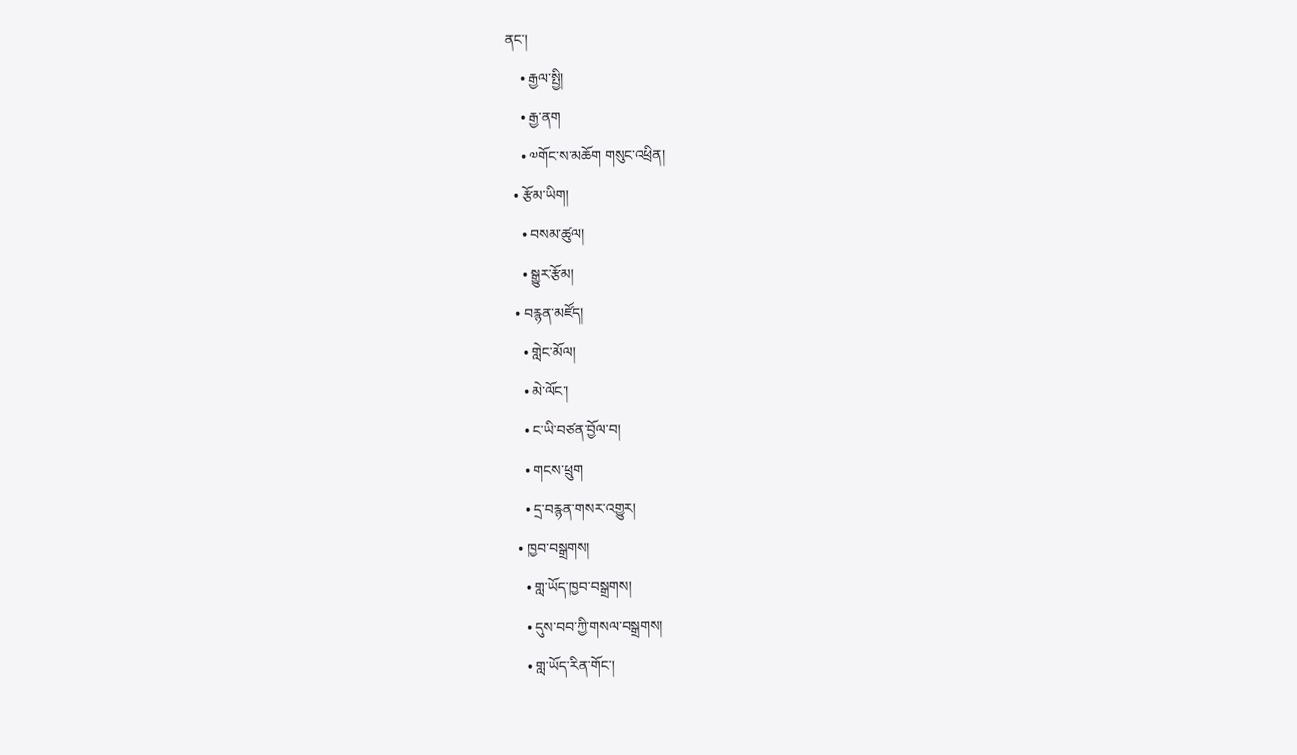ནང་།
    • རྒྱལ་སྤྱི།
    • རྒྱ་ནག
    • ༧གོང་ས་མཆོག གསུང་འཕྲིན།
  • རྩོམ་ཡིག།
    • བསམ་ཚུལ།
    • སྒྱུར་རྩོམ།
  • བརྙན་མཛོད།
    • གླེང་མོལ།
    • མེ་ལོང་།
    • ང་ཡི་བཙན་བྱོལ་བ།
    • གངས་ཕྲུག
    • དྲ་བརྙན་གསར་འགྱུར།
  • ཁྱབ་བསྒྲགས།
    • གླ་ཡོད་ཁྱབ་བསྒྲགས།
    • དུས་བབ་ཀྱི་གསལ་བསྒྲགས།
    • གླ་ཡོད་རིན་གོང་།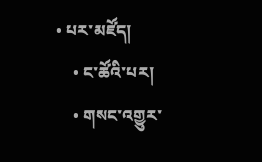• པར་མཛོད།
    • ང་ཚོའི་པར།
    • གསང་འགྱུར་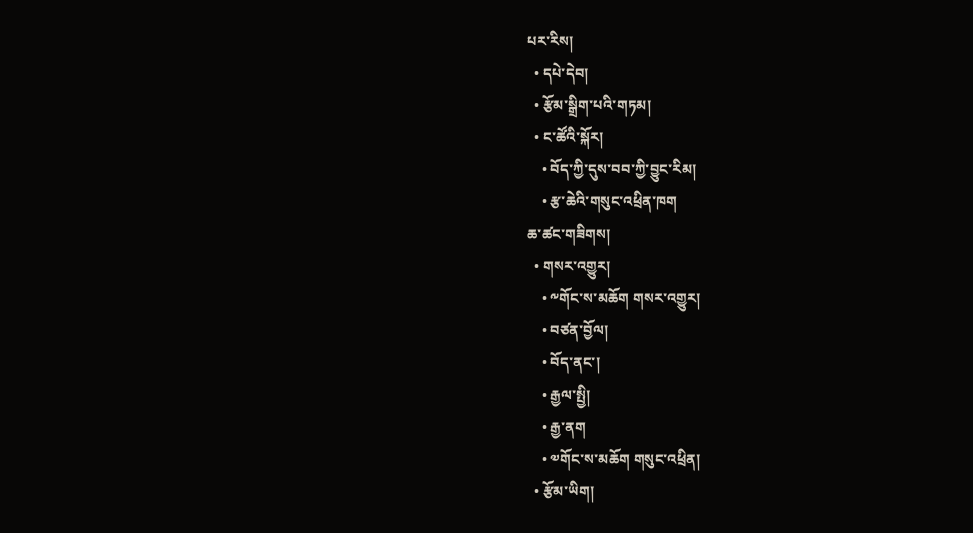པར་རིས།
  • དཔེ་དེབ།
  • རྩོམ་སྒྲིག་པའི་གཏམ།
  • ང་ཚོའི་སྐོར།
    • བོད་ཀྱི་དུས་བབ་ཀྱི་བྱུང་རིམ།
    • རྩ་ཆེའི་གསུང་འཕྲིན་ཁག
ཆ་ཚང་གཟིགས།
  • གསར་འགྱུར།
    • ༸གོང་ས་མཆོག གསར་འགྱུར།
    • བཙན་བྱོལ།
    • བོད་ནང་།
    • རྒྱལ་སྤྱི།
    • རྒྱ་ནག
    • ༧གོང་ས་མཆོག གསུང་འཕྲིན།
  • རྩོམ་ཡིག།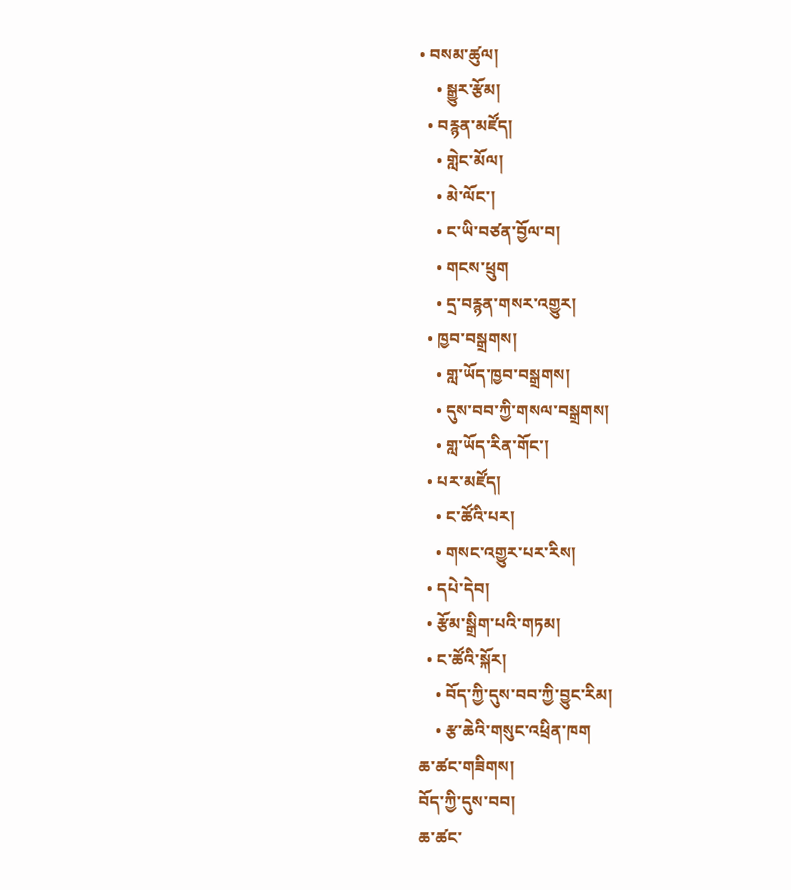• བསམ་ཚུལ།
    • སྒྱུར་རྩོམ།
  • བརྙན་མཛོད།
    • གླེང་མོལ།
    • མེ་ལོང་།
    • ང་ཡི་བཙན་བྱོལ་བ།
    • གངས་ཕྲུག
    • དྲ་བརྙན་གསར་འགྱུར།
  • ཁྱབ་བསྒྲགས།
    • གླ་ཡོད་ཁྱབ་བསྒྲགས།
    • དུས་བབ་ཀྱི་གསལ་བསྒྲགས།
    • གླ་ཡོད་རིན་གོང་།
  • པར་མཛོད།
    • ང་ཚོའི་པར།
    • གསང་འགྱུར་པར་རིས།
  • དཔེ་དེབ།
  • རྩོམ་སྒྲིག་པའི་གཏམ།
  • ང་ཚོའི་སྐོར།
    • བོད་ཀྱི་དུས་བབ་ཀྱི་བྱུང་རིམ།
    • རྩ་ཆེའི་གསུང་འཕྲིན་ཁག
ཆ་ཚང་གཟིགས།
བོད་ཀྱི་དུས་བབ།
ཆ་ཚང་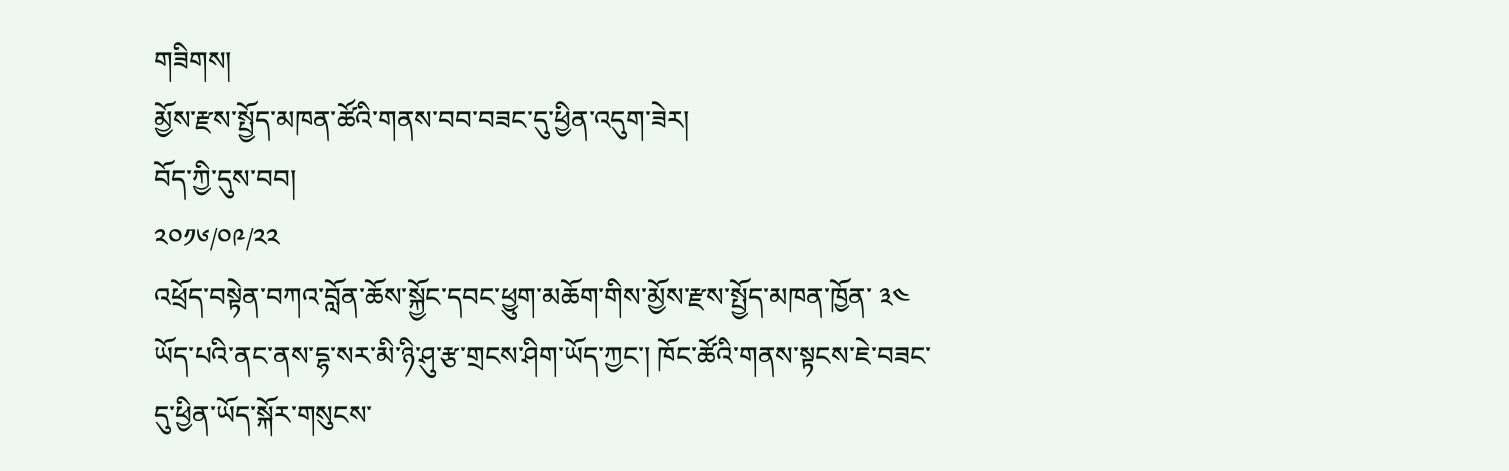གཟིགས།
མྱོས་རྫས་སྤྱོད་མཁན་ཚོའི་གནས་བབ་བཟང་དུ་ཕྱིན་འདུག་ཟེར།
བོད་ཀྱི་དུས་བབ།
༢༠༡༦/༠༩/༢༢
འཕྲོད་བསྟེན་བཀའ་བློན་ཆོས་སྐྱོང་དབང་ཕྱུག་མཆོག་གིས་མྱོས་རྫས་སྤྱོད་མཁན་ཁྱོན་ ༣༤ ཡོད་པའི་ནང་ནས་དྷ་སར་མི་ཉི་ཤུ་རྩ་གྲངས་ཤིག་ཡོད་ཀྱང་། ཁོང་ཚོའི་གནས་སྟངས་ཇེ་བཟང་དུ་ཕྱིན་ཡོད་སྐོར་གསུངས་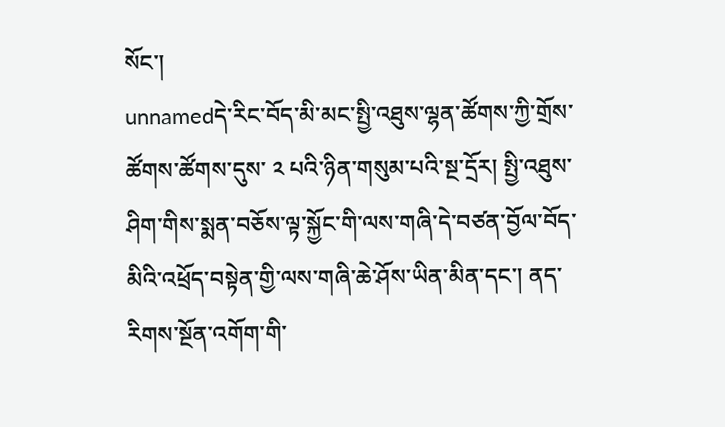སོང་།
unnamedདེ་རིང་བོད་མི་མང་སྤྱི་འཐུས་ལྷན་ཚོགས་ཀྱི་གྲོས་ཚོགས་ཚོགས་དུས་ ༢ པའི་ཉིན་གསུམ་པའི་སྔ་དྲོར། སྤྱི་འཐུས་ཤིག་གིས་སྨན་བཅོས་ལྟ་སྐྱོང་གི་ལས་གཞི་དེ་བཙན་བྱོལ་བོད་མིའི་འཕྲོད་བསྟེན་གྱི་ལས་གཞི་ཆེ་ཤོས་ཡིན་མིན་དང་། ནད་རིགས་སྔོན་འགོག་གི་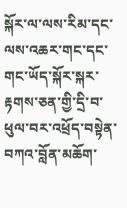སྐོར་ལ་ལས་རིམ་དང་ལས་འཆར་གང་དང་གང་ཡོད་སྐོར་སྐར་རྟགས་ཅན་གྱི་དྲི་བ་ཕུལ་བར་འཕྲོད་བསྟེན་བཀའ་བློན་མཆོག་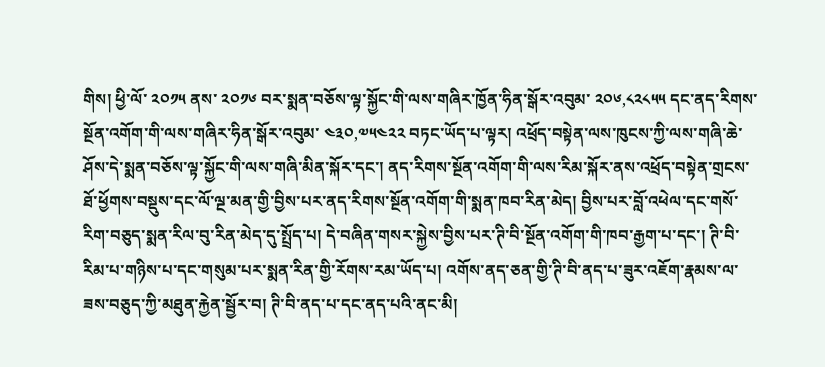གིས། ཕྱི་ལོ་ ༢༠༡༥ ནས་ ༢༠༡༦ བར་སྨན་བཅོས་ལྟ་སྐྱོང་གི་ལས་གཞིར་ཁྱོན་ཧིན་སྒོར་འབུམ་ ༢༠༦,༨༢༨༥༥ དང་ནད་རིགས་སྔོན་འགོག་གི་ལས་གཞིར་ཧིན་སྒོར་འབུམ་ ༤༣༠,༧༥༤༢༢ བཏང་ཡོད་པ་ལྟར། འཕྲོད་བསྟེན་ལས་ཁུངས་ཀྱི་ལས་གཞི་ཆེ་ཤོས་དེ་སྨན་བཅོས་ལྟ་སྐྱོང་གི་ལས་གཞི་མིན་སྐོར་དང་། ནད་རིགས་སྔོན་འགོག་གི་ལས་རིམ་སྐོར་ནས་འཕྲོད་བསྟེན་གྲངས་ཐོ་ཕྱོགས་བསྡུས་དང་ལོ་ལྔ་མན་གྱི་བྱིས་པར་ནད་རིགས་སྔོན་འགོག་གི་སྨན་ཁབ་རིན་མེད། བྱིས་པར་བློ་འཕེལ་དང་གསོ་རིག་བཅུད་སྨན་རིལ་བུ་རིན་མེད་དུ་སྤྲོད་པ། དེ་བཞིན་གསར་སྐྱེས་བྱིས་པར་ཊི་བི་སྔོན་འགོག་གི་ཁབ་རྒྱག་པ་དང་། ཊི་བི་རིམ་པ་གཉིས་པ་དང་གསུམ་པར་སྨན་རིན་གྱི་རོགས་རམ་ཡོད་པ། འགོས་ནད་ཅན་གྱི་ཊི་བི་ནད་པ་ཟུར་འཇོག་རྣམས་ལ་ཟས་བཅུད་ཀྱི་མཐུན་རྐྱེན་སྦྱོར་བ། ཊི་བི་ནད་པ་དང་ནད་པའི་ནང་མི།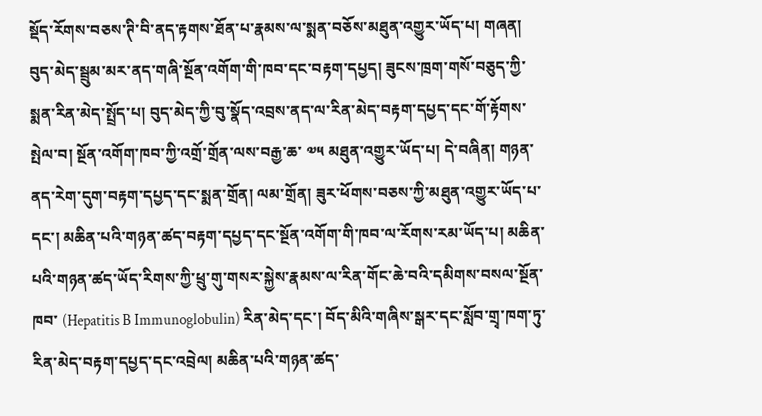སྡོད་རོགས་བཅས་ཊི་བི་ནད་རྟགས་ཐོན་པ་རྣམས་ལ་སྨན་བཅོས་མཐུན་འགྱུར་ཡོད་པ། གཞན། བུད་མེད་སྦྲུམ་མར་ནད་གཞི་སྔོན་འགོག་གི་ཁབ་དང་བརྟག་དཔྱད། ཟུངས་ཁྲག་གསོ་བཅུད་ཀྱི་སྨན་རིན་མེད་སྤྲོད་པ། བུད་མེད་ཀྱི་བུ་སྣོད་འབྲས་ནད་ལ་རིན་མེད་བརྟག་དཔྱད་དང་གོ་རྟོགས་སྤེལ་བ། སྔོན་འགོག་ཁབ་ཀྱི་འགྲོ་གྲོན་ལས་བརྒྱ་ཆ་ ༧༥ མཐུན་འགྱུར་ཡོད་པ། དེ་བཞིན། གཉན་ནད་རེག་དུག་བརྟག་དཔྱད་དང་སྨན་གྲོན། ལམ་གྲོན། ཟུར་ཕོགས་བཅས་ཀྱི་མཐུན་འགྱུར་ཡོད་པ་དང་། མཆིན་པའི་གཉན་ཚད་བརྟག་དཔྱད་དང་སྔོན་འགོག་གི་ཁབ་ལ་རོགས་རམ་ཡོད་པ། མཆིན་པའི་གཉན་ཚད་ཡོད་རིགས་ཀྱི་ཕྲུ་གུ་གསར་སྐྱེས་རྣམས་ལ་རིན་གོང་ཆེ་བའི་དམིགས་བསལ་སྔོན་ཁབ་ (Hepatitis B Immunoglobulin) རིན་མེད་དང་། བོད་མིའི་གཞིས་སྒར་དང་སློབ་གྲྭ་ཁག་ཏུ་རིན་མེད་བརྟག་དཔྱད་དང་འབྲེལ། མཆིན་པའི་གཉན་ཚད་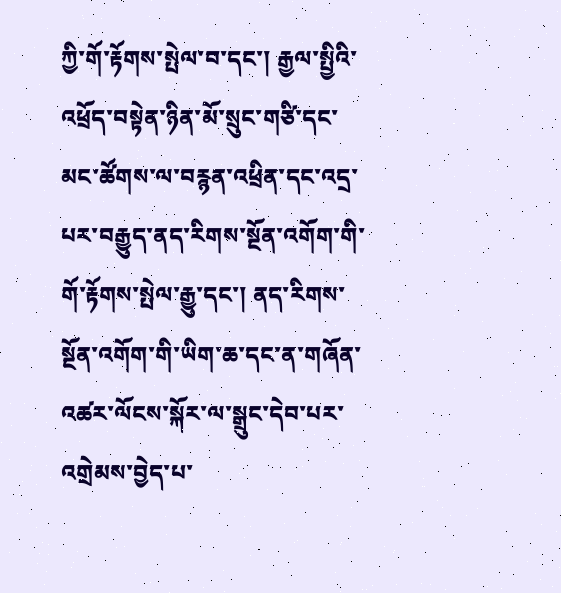ཀྱི་གོ་རྟོགས་སྤེལ་བ་དང་། རྒྱལ་སྤྱིའི་འཕྲོད་བསྟེན་ཉིན་མོ་སྲུང་གཙི་དང་མང་ཚོགས་ལ་བརྙན་འཕྲིན་དང་འདྲ་པར་བརྒྱུད་ནད་རིགས་སྔོན་འགོག་གི་གོ་རྟོགས་སྤེལ་རྒྱུ་དང་། ནད་རིགས་སྔོན་འགོག་གི་ཡིག་ཆ་དང་ན་གཞོན་འཚར་ལོངས་སྐོར་ལ་སྒྲུང་དེབ་པར་འགྲེམས་བྱེད་པ་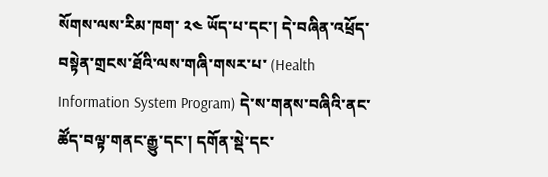སོགས་ལས་རིམ་ཁག་ ༢༤ ཡོད་པ་དང་། དེ་བཞིན་འཕྲོད་བསྟེན་གྲངས་ཐོའི་ལས་གཞི་གསར་པ་ (Health Information System Program) དེ་ས་གནས་བཞིའི་ནང་ཚོད་བལྟ་གནང་རྒྱུ་དང་། དགོན་སྡེ་དང་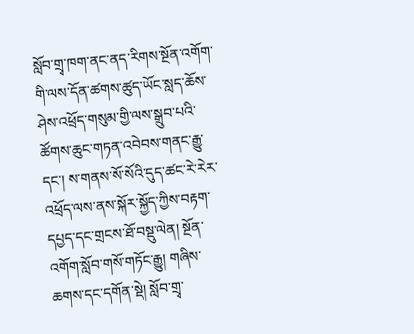སློབ་གྲྭ་ཁག་ནང་ནད་རིགས་སྔོན་འགོག་གི་ལས་དོན་ཚགས་ཚུད་ཡོང་སླད་ཆོས་ཤེས་འཕྲོད་གསུམ་གྱི་ལས་སྒྲུབ་པའི་ཚོགས་ཆུང་གཏན་འབེབས་གནང་རྒྱུ་དང་། ས་གནས་སོ་སོའི་དུད་ཚང་རེ་རེར་འཕྲོད་ལས་ནས་སྐོར་སྐྱོད་ཀྱིས་བརྟག་དཔྱད་དང་གྲངས་ཐོ་བསྡུ་ལེན། སྔོན་འགོག་སློབ་གསོ་གཏོང་རྒྱུ། གཞིས་ཆགས་དང་དགོན་སྡེ། སློབ་གྲྭ་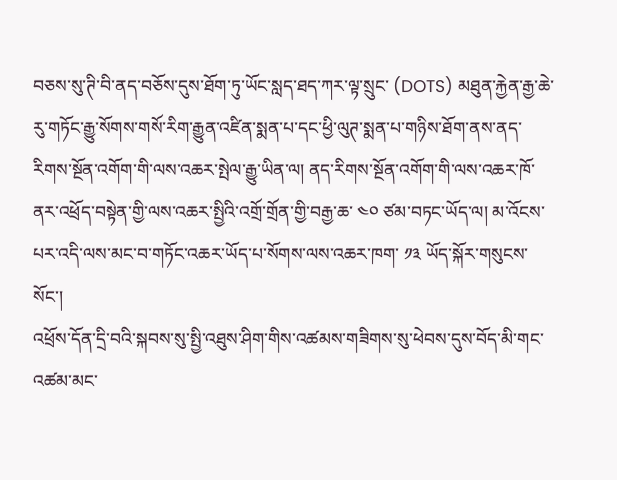བཅས་སུ་ཊི་བི་ནད་བཅོས་དུས་ཐོག་ཏུ་ཡོང་སླད་ཐད་ཀར་ལྟ་སྲུང་ (DOTS) མཐུན་རྐྱེན་རྒྱ་ཆེ་རུ་གཏོང་རྒྱུ་སོགས་གསོ་རིག་རྒྱུན་འཛིན་སྨན་པ་དང་ཕྱི་ལུཊ་སྨན་པ་གཉིས་ཐོག་ནས་ནད་རིགས་སྔོན་འགོག་གི་ལས་འཆར་སྤེལ་རྒྱུ་ཡིན་ལ། ནད་རིགས་སྔོན་འགོག་གི་ལས་འཆར་ཁོ་ནར་འཕྲོད་བསྟེན་གྱི་ལས་འཆར་སྤྱིའི་འགྲོ་གྲོན་གྱི་བརྒྱ་ཆ་ ༤༠ ཙམ་བཏང་ཡོད་ལ། མ་འོངས་པར་འདི་ལས་མང་བ་གཏོང་འཆར་ཡོད་པ་སོགས་ལས་འཆར་ཁག་ ༡༣ ཡོད་སྐོར་གསུངས་སོང་།
འཕྲོས་དོན་དྲི་བའི་སྐབས་སུ་སྤྱི་འཐུས་ཤིག་གིས་འཚམས་གཟིགས་སུ་ཕེབས་དུས་བོད་མི་གང་འཚམ་མང་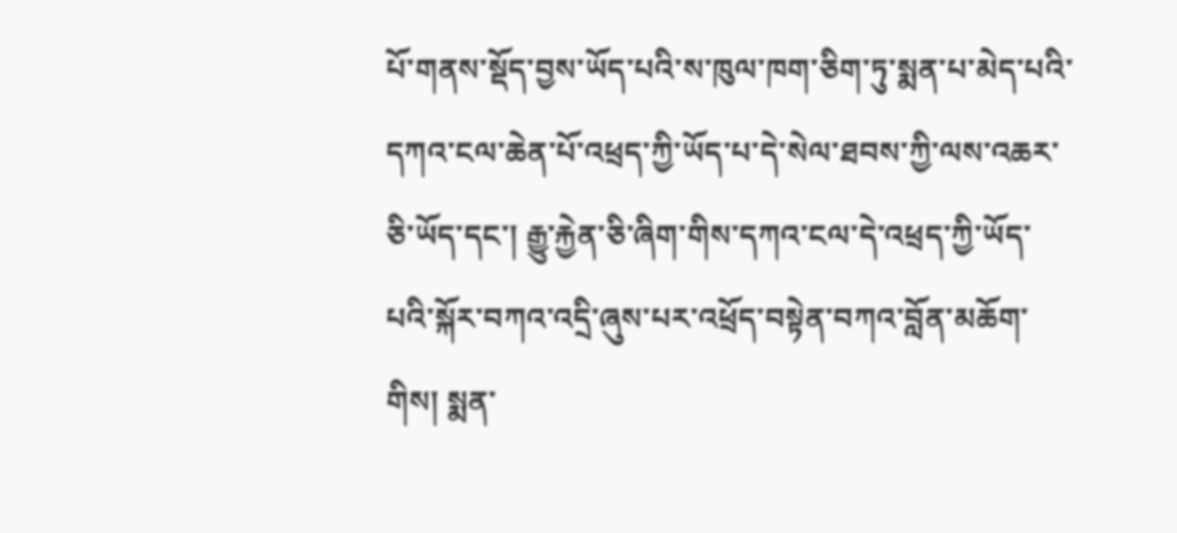པོ་གནས་སྡོད་བྱས་ཡོད་པའི་ས་ཁུལ་ཁག་ཅིག་ཏུ་སྨན་པ་མེད་པའི་དཀའ་ངལ་ཆེན་པོ་འཕྲད་ཀྱི་ཡོད་པ་དེ་སེལ་ཐབས་ཀྱི་ལས་འཆར་ཅི་ཡོད་དང་། རྒྱུ་རྐྱེན་ཅི་ཞིག་གིས་དཀའ་ངལ་དེ་འཕྲད་ཀྱི་ཡོད་པའི་སྐོར་བཀའ་འདྲི་ཞུས་པར་འཕྲོད་བསྟེན་བཀའ་བློན་མཆོག་གིས། སྨན་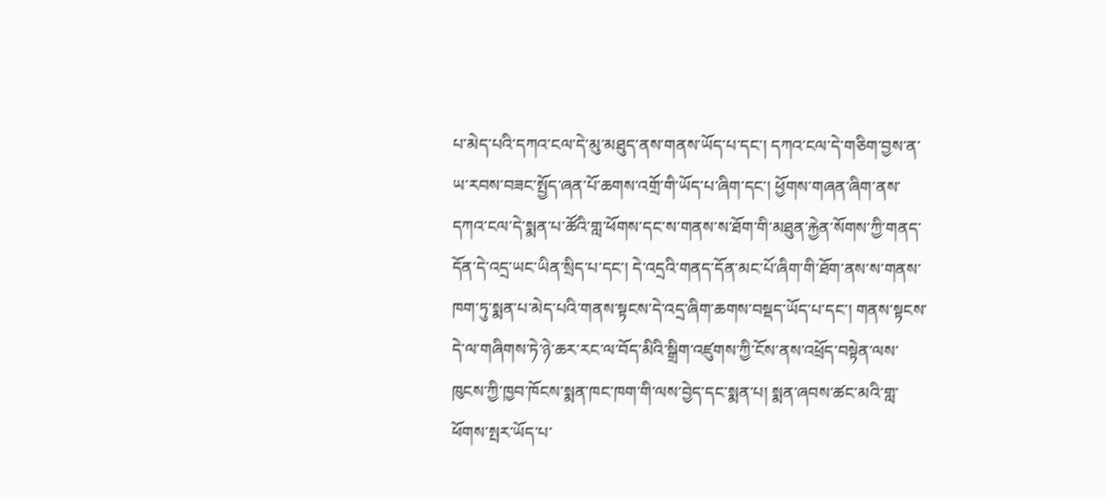པ་མེད་པའི་དཀའ་ངལ་དེ་མུ་མཐུད་ནས་གནས་ཡོད་པ་དང་། དཀའ་ངལ་དེ་གཅིག་བྱས་ན་ཡ་རབས་བཟང་སྤྱོད་ཞན་པོ་ཆགས་འགྲོ་གི་ཡོད་པ་ཞིག་དང་། ཕྱོགས་གཞན་ཞིག་ནས་དཀའ་ངལ་དེ་སྨན་པ་ཚོའི་གླ་ཕོགས་དང་ས་གནས་ས་ཐོག་གི་མཐུན་རྐྱེན་སོགས་ཀྱི་གནད་དོན་དེ་འདྲ་ཡང་ཡིན་སྲིད་པ་དང་། དེ་འདྲའི་གནད་དོན་མང་པོ་ཞིག་གི་ཐོག་ནས་ས་གནས་ཁག་ཏུ་སྨན་པ་མེད་པའི་གནས་སྟངས་དེ་འདྲ་ཞིག་ཆགས་བསྡད་ཡོད་པ་དང་། གནས་སྟངས་དེ་ལ་གཞིགས་ཏེ་ཉེ་ཆར་རང་ལ་བོད་མིའི་སྒྲིག་འཛུགས་ཀྱི་ངོས་ནས་འཕྲོད་བསྟེན་ལས་ཁུངས་ཀྱི་ཁྱབ་ཁོངས་སྨན་ཁང་ཁག་གི་ལས་བྱེད་དང་སྨན་པ། སྨན་ཞབས་ཚང་མའི་གླ་ཕོགས་སྤར་ཡོད་པ་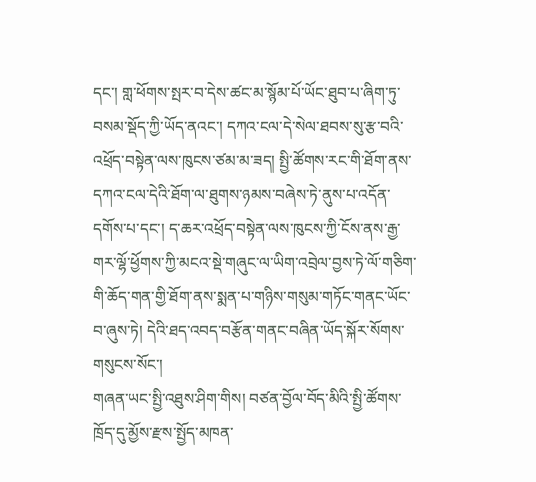དང་། གླ་ཕོགས་སྤར་བ་དེས་ཚང་མ་སྙོམ་པོ་ཡོང་ཐུབ་པ་ཞིག་ཏུ་བསམ་སྡོད་ཀྱི་ཡོད་ནའང་། དཀའ་ངལ་དེ་སེལ་ཐབས་སུ་རྩ་བའི་འཕྲོད་བསྟེན་ལས་ཁུངས་ཙམ་མ་ཟད། སྤྱི་ཚོགས་རང་གི་ཐོག་ནས་དཀའ་ངལ་དེའི་ཐོག་ལ་ཐུགས་ཉམས་བཞེས་ཏེ་ནུས་པ་འདོན་དགོས་པ་དང་། ད་ཆར་འཕྲོད་བསྟེན་ལས་ཁུངས་ཀྱི་ངོས་ནས་རྒྱ་གར་ལྷོ་ཕྱོགས་ཀྱི་མངའ་སྡེ་གཞུང་ལ་ཡིག་འབྲེལ་བྱས་ཏེ་ལོ་གཅིག་གི་ཆོད་གན་གྱི་ཐོག་ནས་སྨན་པ་གཉིས་གསུམ་གཏོང་གནང་ཡོང་བ་ཞུས་ཏེ། དེའི་ཐད་འབད་བརྩོན་གནང་བཞིན་ཡོད་སྐོར་སོགས་གསུངས་སོང་།
གཞན་ཡང་སྤྱི་འཐུས་ཤིག་གིས། བཙན་བྱོལ་བོད་མིའི་སྤྱི་ཚོགས་ཁྲོད་དུ་མྱོས་རྫས་སྤྱོད་མཁན་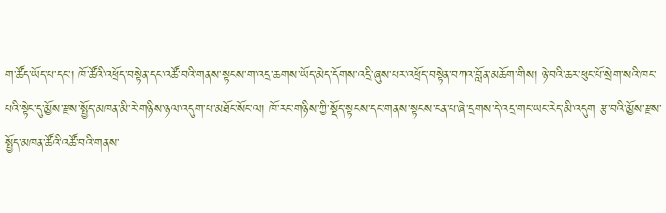ག་ཚོད་ཡོད་པ་དང་། ཁོ་ཚོའི་འཕྲོད་བསྟེན་དང་འཚོ་བའི་གནས་སྟངས་ག་འདྲ་ཆགས་ཡོད་མེད་དོགས་འདྲི་ཞུས་པར་འཕྲོད་བསྟེན་བཀའ་བློན་མཆོག་གིས། ཉེ་བའི་ཆར་ཕུང་པོ་སྲེག་སའི་ཁང་པའི་སྟེང་དུ་མྱོས་རྫས་སྤྱོད་མཁན་མི་རེ་གཉིས་ཉལ་འདུག་པ་མཐོང་སོང་ལ། ཁོ་རང་གཉིས་ཀྱི་སྡོད་སྟངས་དང་གནས་སྟངས་ངན་པ་ཞེ་དྲགས་དེ་འདྲ་གང་ཡང་རེད་མི་འདུག རྩ་བའི་མྱོས་རྫས་སྤྱོད་མཁན་ཚོའི་འཚོ་བའི་གནས་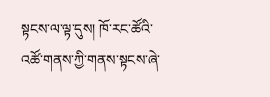སྟངས་ལ་ལྟ་དུས། ཁོ་རང་ཚོའི་འཚོ་གནས་ཀྱི་གནས་སྟངས་ཞེ་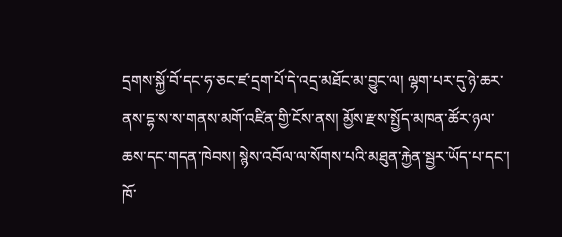དྲགས་སྐྱོ་བོ་དང་ཧ་ཅང་ཛ་དྲག་པོ་དེ་འདྲ་མཐོང་མ་བྱུང་ལ། ལྷག་པར་དུ་ཉེ་ཆར་ནས་དྷ་ས་ས་གནས་མགོ་འཛིན་གྱི་ངོས་ནས། མྱོས་རྫས་སྤྱོད་མཁན་ཚོར་ཉལ་ཆས་དང་གདན་ཁེབས། སྙེས་འབོལ་ལ་སོགས་པའི་མཐུན་རྐྱེན་སྦྱར་ཡོད་པ་དང་། ཁོ་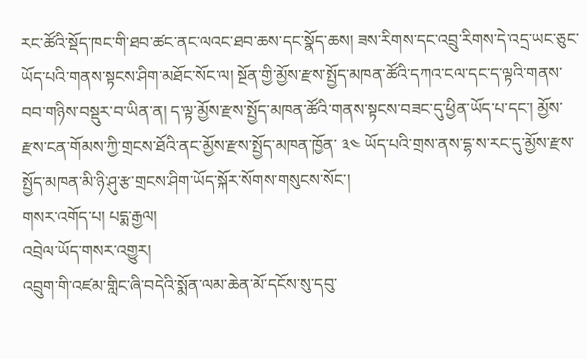རང་ཚོའི་སྡོད་ཁང་གི་ཐབ་ཚང་ནང་ལའང་ཐབ་ཆས་དང་སྣོད་ཆས། ཟས་རིགས་དང་འབྲུ་རིགས་དེ་འདྲ་ཡང་ཅུང་ཡོད་པའི་གནས་སྟངས་ཤིག་མཐོང་སོང་ལ། སྔོན་གྱི་མྱོས་རྫས་སྤྱོད་མཁན་ཚོའི་དཀའ་ངལ་དང་ད་ལྟའི་གནས་བབ་གཉིས་བསྡུར་བ་ཡིན་ན། ད་ལྟ་མྱོས་རྫས་སྤྱོད་མཁན་ཚོའི་གནས་སྟངས་བཟང་དུ་ཕྱིན་ཡོད་པ་དང་། མྱོས་རྫས་ངན་གོམས་ཀྱི་གྲངས་ཐོའི་ནང་མྱོས་རྫས་སྤྱོད་མཁན་ཁྱོན་ ༣༤ ཡོད་པའི་གྲས་ནས་དྷ་ས་རང་དུ་མྱོས་རྫས་སྤྱོད་མཁན་མི་ཉི་ཤུ་རྩ་གྲངས་ཤིག་ཡོད་སྐོར་སོགས་གསུངས་སོང་།
གསར་འགོད་པ། པདྨ་རྒྱལ།
འབྲེལ་ཡོད་གསར་འགྱུར།
འབྲུག་གི་འཛམ་གླིང་ཞི་བདེའི་སྨོན་ལམ་ཆེན་མོ་དངོས་སུ་དབུ་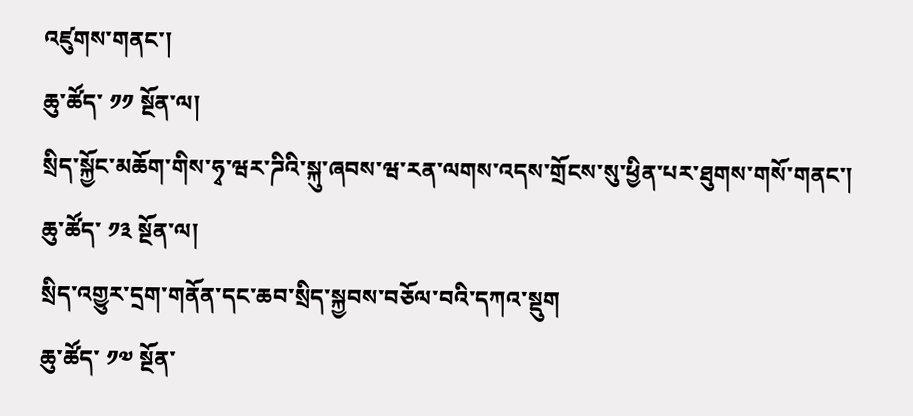འཛུགས་གནང་།
ཆུ་ཚོད་ ༡༡ སྔོན་ལ།
སྲིད་སྐྱོང་མཆོག་གིས་ཧྭ་ཝར་ཌིའི་སྐུ་ཞབས་ཝ་རན་ལགས་འདས་གྲོངས་སུ་ཕྱིན་པར་ཐུགས་གསོ་གནང་།
ཆུ་ཚོད་ ༡༣ སྔོན་ལ།
སྲིད་འགྱུར་དྲག་གནོན་དང་ཆབ་སྲིད་སྐྱབས་བཅོལ་བའི་དཀའ་སྡུག
ཆུ་ཚོད་ ༡༧ སྔོན་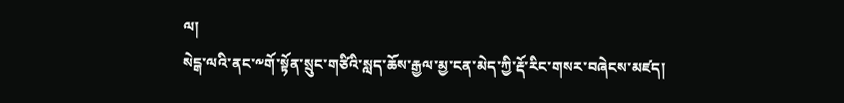ལ།
སེངྒ་ལའི་ནང་༸གོ་སྟོན་སྲུང་གཙིའི་སླད་ཆོས་རྒྱལ་མྱ་ངན་མེད་ཀྱི་རྡོ་རིང་གསར་བཞེངས་མཛད།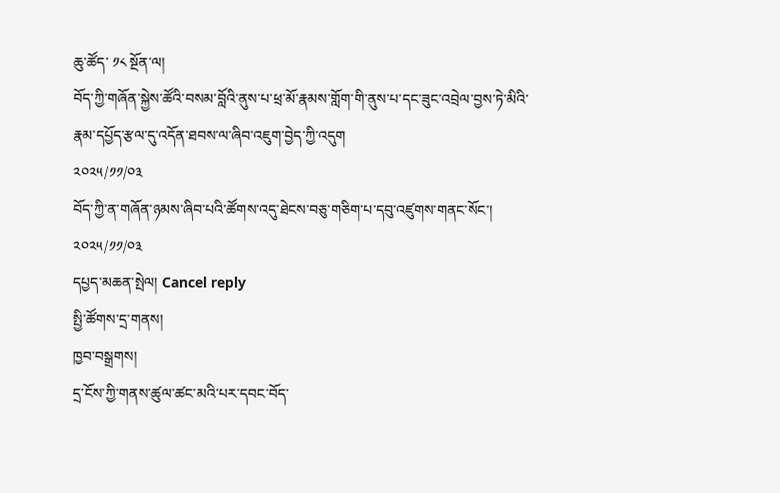ཆུ་ཚོད་ ༡༨ སྔོན་ལ།
བོད་ཀྱི་གཞོན་སྐྱེས་ཚོའི་བསམ་བློའི་ནུས་པ་ཕྲ་མོ་རྣམས་གློག་གི་ནུས་པ་དང་ཟུང་འབྲེལ་བྱས་ཏེ་མིའི་རྣམ་དཔྱོད་རྩལ་དུ་འདོན་ཐབས་ལ་ཞིབ་འཇུག་བྱེད་ཀྱི་འདུག
༢༠༢༥/༡༡/༠༣
བོད་ཀྱི་ན་གཞོན་ཉམས་ཞིབ་པའི་ཚོགས་འདུ་ཐེངས་བཅུ་གཅིག་པ་དབུ་འཛུགས་གནང་སོང་།
༢༠༢༥/༡༡/༠༣
དཔྱད་མཆན་སྤེལ། Cancel reply
སྤྱི་ཚོགས་དྲ་གནས།
ཁྱབ་བསྒྲགས།
དྲ་ངོས་ཀྱི་གནས་ཚུལ་ཚང་མའི་པར་དབང་བོད་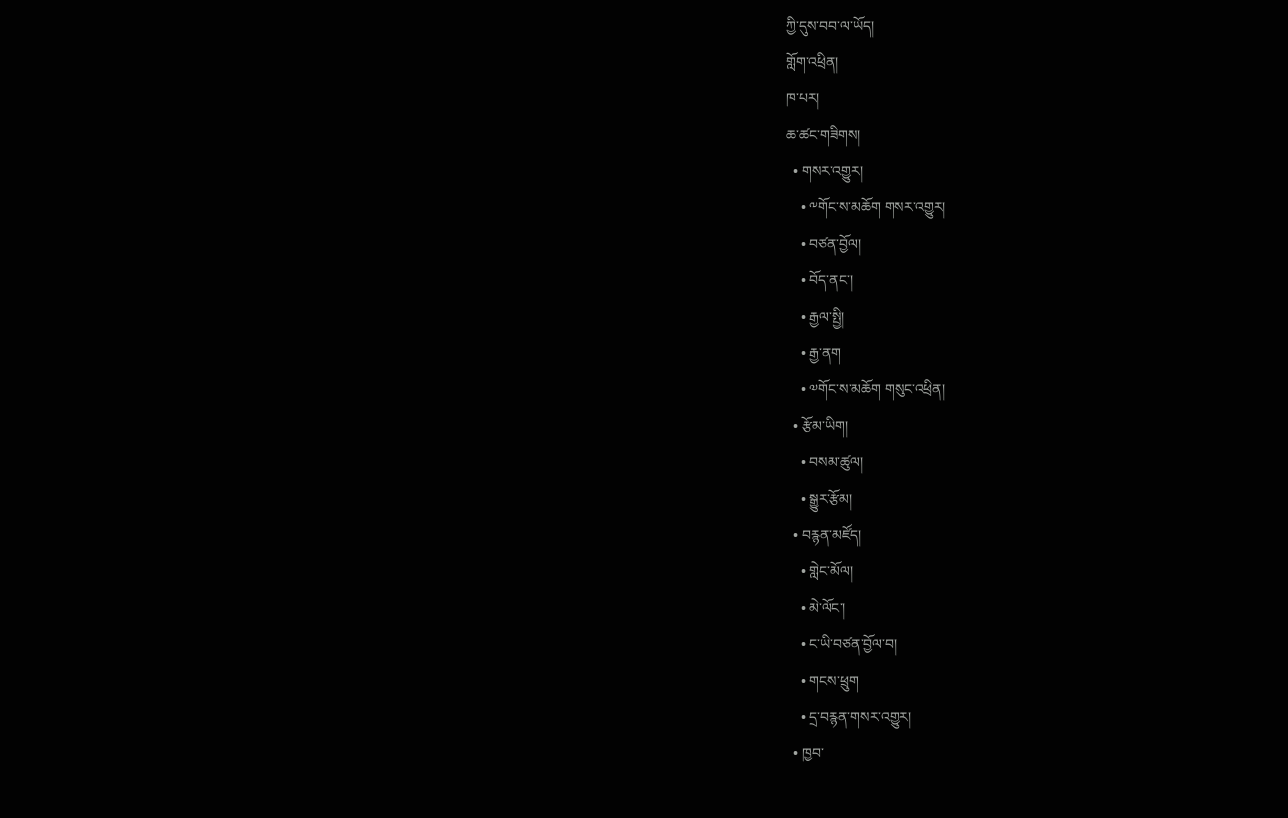ཀྱི་དུས་བབ་ལ་ཡོད།
གློག་འཕྲིན།
ཁ་པར།
ཆ་ཚང་གཟིགས།
  • གསར་འགྱུར།
    • ༸གོང་ས་མཆོག གསར་འགྱུར།
    • བཙན་བྱོལ།
    • བོད་ནང་།
    • རྒྱལ་སྤྱི།
    • རྒྱ་ནག
    • ༧གོང་ས་མཆོག གསུང་འཕྲིན།
  • རྩོམ་ཡིག།
    • བསམ་ཚུལ།
    • སྒྱུར་རྩོམ།
  • བརྙན་མཛོད།
    • གླེང་མོལ།
    • མེ་ལོང་།
    • ང་ཡི་བཙན་བྱོལ་བ།
    • གངས་ཕྲུག
    • དྲ་བརྙན་གསར་འགྱུར།
  • ཁྱབ་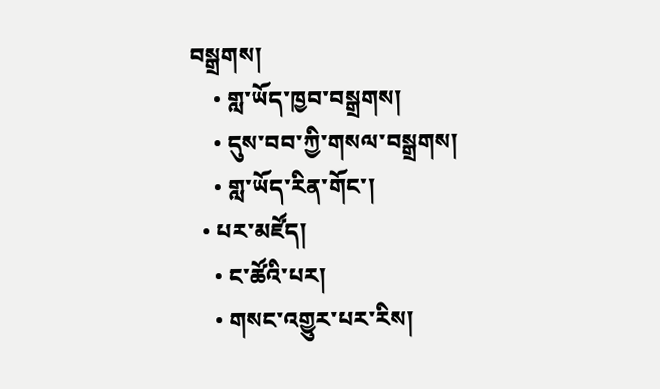བསྒྲགས།
    • གླ་ཡོད་ཁྱབ་བསྒྲགས།
    • དུས་བབ་ཀྱི་གསལ་བསྒྲགས།
    • གླ་ཡོད་རིན་གོང་།
  • པར་མཛོད།
    • ང་ཚོའི་པར།
    • གསང་འགྱུར་པར་རིས།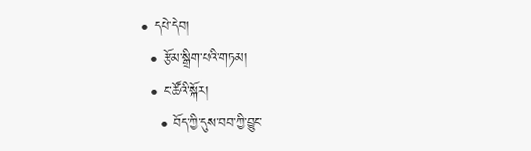• དཔེ་དེབ།
  • རྩོམ་སྒྲིག་པའི་གཏམ།
  • ང་ཚོའི་སྐོར།
    • བོད་ཀྱི་དུས་བབ་ཀྱི་བྱུང་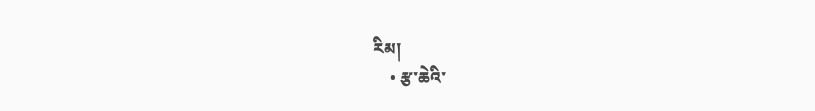རིམ།
    • རྩ་ཆེའི་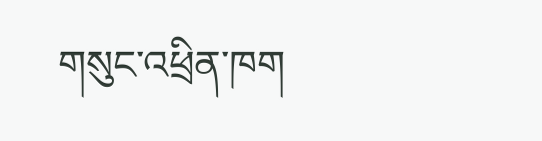གསུང་འཕྲིན་ཁག